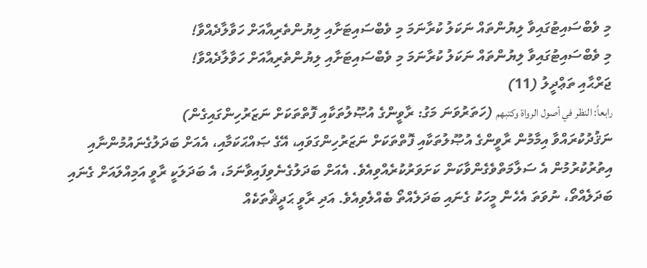މި ވެބްސައިޓުގައިވާ ލިޔުންތައް ނަކަލު ކުރާނަމަ މި ވެބްސައިޓަށާއި ލިޔުންތެރިއާއަށް ހަވާލާދެއްވާ!
މި ވެބްސައިޓުގައިވާ ލިޔުންތައް ނަކަލު ކުރާނަމަ މި ވެބްސައިޓަށާއި ލިޔުންތެރިއާއަށް ހަވާލާދެއްވާ!
ޖަރްޙާއި ތަޢްދީލު (11)
رابعاً: النظر في أصول الرواة وكتبهم (ހަތަރުވަނަ މަގު: ރާވީންގެ އުޞޫލުތަކާއި ފޮތްތަކަށް ނަޒަރުހިންގައިގެން)
ނަޤުދުކުރައްވާ އިމާމުން ރާވީންގެ އުޞޫލުތަކާއި ފޮތްތަކަށް ނަޒަރުހިންގަވައި، އޭގެ ޞައްޙަކަމާއި، އެއަށް ބަދަލުގެނައުމުންނާއި އިތުރުކުރުމުން އެ ސަލާމަތްވެގެންވާކަން ކަށަވަރުކުރެއްވިއެވެ. އެއަށް ބަދަލުގެނެވިފައިވާނަމަ، އެ ބަދަލަކީ ރާވީ އަމިއްލައަށް ގެނައި ބަދަލެއްތޯ، ނުވަތަ އެހެން މީހަކު ގެނައި ބަދަލެއްތޯ ބެއްލެވިއެވެ. އަދި ރާވީ ޙަދީޘްތަކެއް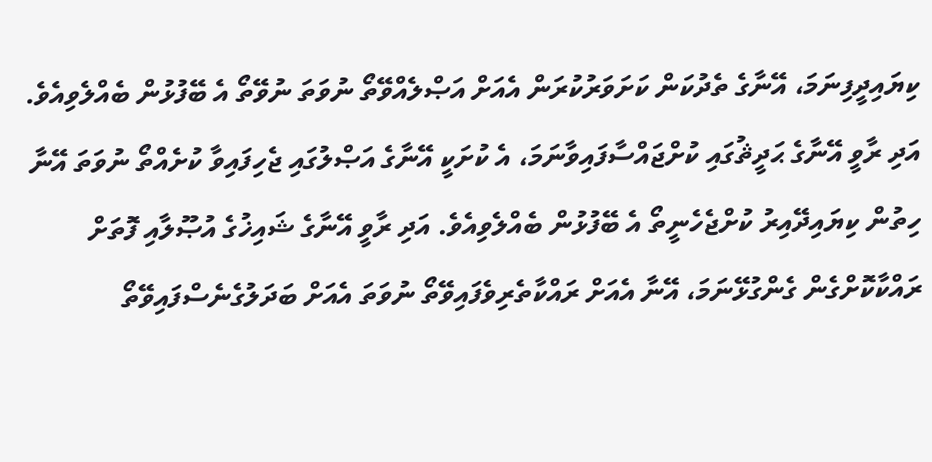ކިޔައިދީފިނަމަ، އޭނާގެ ތެދުކަން ކަށަވަރުކުރަން އެއަށް އަޞްލެއްވޭތޯ ނުވަތަ ނުވޭތޯ އެ ބޭފުޅުން ބެއްލެވިއެވެ. އަދި ރާވީ އޭނާގެ ޙަދީޘުގައި ކުށްޖައްސާފައިވާނަމަ، އެ ކުށަކީ އޭނާގެ އަޞްލުގައި ޖެހިފައިވާ ކުށެއްތޯ ނުވަތަ އޭނާ ހިތުން ކިޔައިދޭއިރު ކުށްޖެހެނީތޯ އެ ބޭފުޅުން ބެއްލެވިއެވެ. އަދި ރާވީ އޭނާގެ ޝައިޚުގެ އުޞޫލާއި ފޮތަށް ރައްކާކޮށްގެން ގެންގުޅޭނަމަ، އޭނާ އެއަށް ރައްކާތެރިވެފައިވޭތޯ ނުވަތަ އެއަށް ބަދަލުގެނެސްފައިވޭތޯ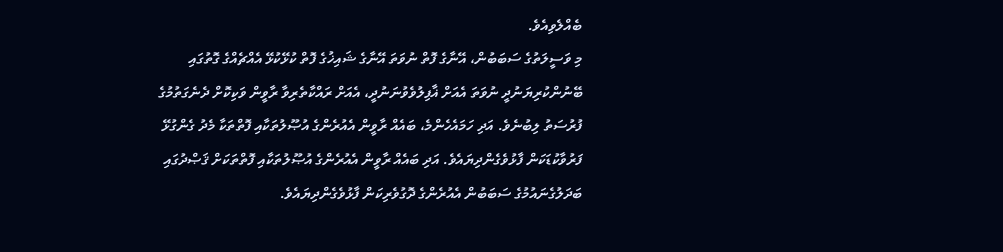ބެއްލެވިއެވެ.
މި ވަސީލަތުގެ ސަބަބުން، އޭނާގެ ފޮތް ނުވަތަ އޭނާގެ ޝައިޚުގެ ފޮތް ކުޅޭކުޅޭ އެއްޗެއްގެ ގޮތުގައި ބޭނުންކުރިޔަނުދީ ނުވަތަ އެއަށް ޣާފިލުވެވުނަނުދީ، އެއަށް ރައްކާތެރިވާ ރާވީން ވަކިކޮށް ދެނެގަތުމުގެ ފުރުސަތު ލިބުނެވެ. އަދި ހަމައެހެންމެ، ބައެއް ރާވީން އެއުރެންގެ އުޞޫލުތަކާއި ފޮތްތަކާ މެދު ގެންގުޅޭ ފަރުވާކުޑަކަން ފާޅުވެގެންދިޔައެވެ. އަދި ބައެއް ރާވީން އެއުރެންގެ އުޞޫލުތަކާއި ފޮތްތަކަށް ޤަޞްދުގައި ބަދަލުގެނައުމުގެ ސަބަބުން އެއުރެންގެ ދޮގުވެރިކަން ފާޅުވެގެންދިޔައެވެ.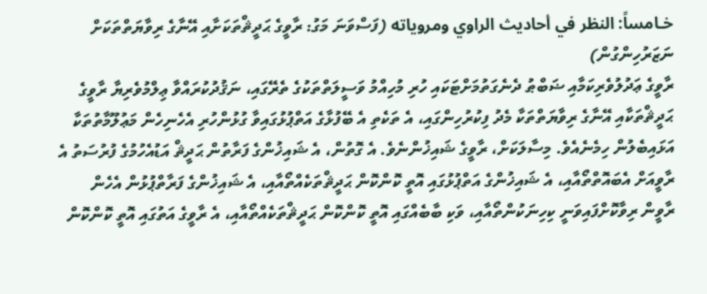خـامساً: النظر في أحاديث الراوي ومروياته (ފަސްވަނަ މަގު: ރާވީގެ ޙަދީޘްތަކަށާއި އޭނާގެ ރިވާޔަތްތަކަށް ނަޒަރުހިންގުން)
ރާވީގެ ޢަދުލުވެރިކަމާއި ޟަބްޠު ދެނެގަތުމަށްޓަކައި ހުރި މުހިއްމު ވަސީލަތްތަކުގެ ތެރޭގައި، ނަޤުދުކުރައްވާ ޢިލްމުވެރިޔާ ރާވީގެ ޙަދީޘްތަކާއި އޭނާގެ ރިވާޔަތްތަކާ މެދު ފިކުރުހިންގައި، އެ ތަކެތި އެ ބޭފުޅާގެ އަތްޕުޅުގައިވާ ގުޅުންހުރި އެހެނިހެން މަޢުލޫމާތުތަކާ އަޅައިބެލުން ހިމެނެއެވެ. މިސާލަކަށް، ރާވީގެ ޝައިޚުންނެވެ. އެ ގޮތުން، އެ ޝައިޚުންގެ ފަރާތުން ޙަދީޘް އަޑުއެހުމުގެ ފުރުސަތު އެ ރާވީއަށް އެބައޮތްތޯއާއި، އެ ޝައިޚުންގެ އަތްޕުޅުގައި އޮތީ ކޮންކޮން ޙަދީޘްތަކެއްތޯއާއި، އެ ޝައިޚުންގެ ފަރާތްޕުޅުން އެހެން ރާވީން ރިވާކޮށްފައިވަނީ ކިހިނަކުންތޯއާއި، ވަކި ބާބެއްގައި އޮތީ ކޮންކޮން ޙަދީޘްތަކެއްތޯއާއި، އެ ރާވީގެ އަތުގައި އޮތީ ކޮންކޮން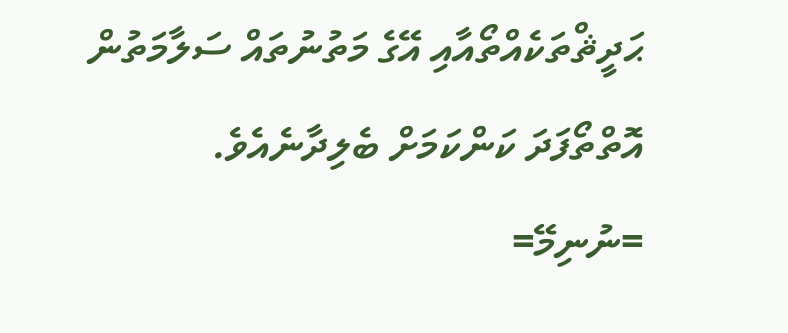ޙަދީޘްތަކެއްތޯއާއި އޭގެ މަތުނުތައް ސަލާމަތުން އޮތްތޯފަދަ ކަންކަމަށް ބެލިދާނެއެވެ.
=ނުނިމޭ=